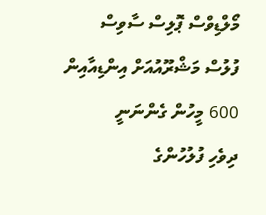މޯލްޑިވްސް ޕޮލިސް ސާވިސް
ފުލުސް މަޝްރޫއުއަށް އިންޑިއާއިން 600 މީހުން ގެންނަނީ
ދިވެހި ފުލުހުންގެ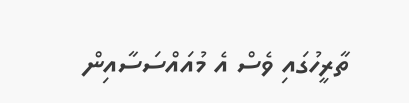ތާރީހުގައި ވެސް އެ މުއައްސަސާއިން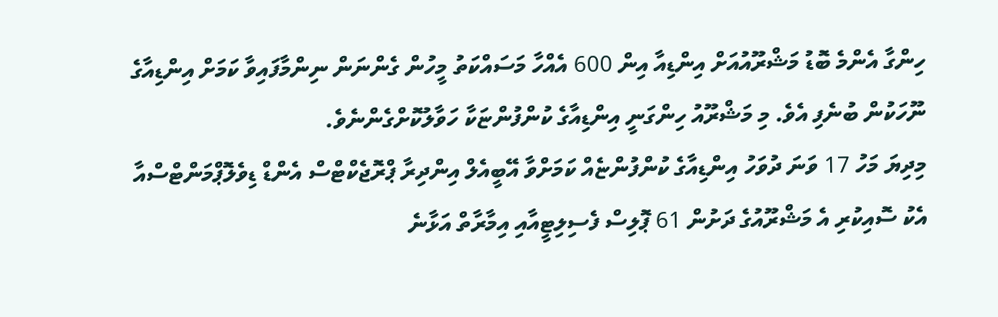ހިންގާ އެންމެ ބޮޑު މަޝްރޫއުއަށް އިންޑިއާ އިން 600 އެއްހާ މަސައްކަތު މީހުން ގެންނަން ނިންމާފައިވާ ކަމަށް އިންޑިއާގެ ނޫހަކުން ބުނެފި އެވެ. މި މަޝްރޫއު ހިންގަނީ އިންޑިއާގެ ކުންފުންޏަކާ ހަވާލުކޮށްގެންނެވެ.
މިދިޔަ މަހު 17 ވަނަ ދުވަހު އިންޑިއާގެ ކުންފުންޏެއް ކަމަށްވާ އޭބީއެލް އިންދިރާ ޕްރޮޖެކްޓްސް އެންޑް ޑިވެލޮޕްމަންޓްސްއާ އެކު ސޮއިކުރި އެ މަޝްރޫއުގެ ދަށުން 61 ޕޮލިސް ފެސިލިޓީއާއި އިމާރާތް އަޅާނެ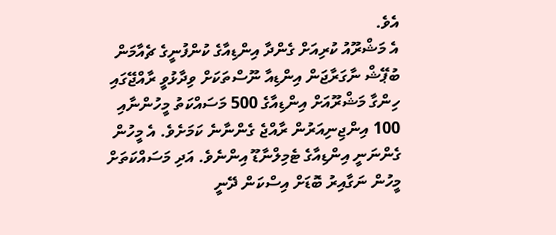އެވެ.
އެ މަޝްރޫއު ކުރިއަށް ގެންދާ އިންޑިއާގެ ކުންފުނީގެ ޗެއާމަން ބުޕޭޝް ނާގަރާޖަން އިންޑިއާ ނޫސްތަކަށް ވިދާޅުވީ ރާއްޖޭގައި ހިންގާ މަޝްރޫއަށް އިންޑިއާގެ 500 މަސައްކަތު މީހުންނާއި 100 އިންޖިނިއަރުން ރާއްޖެ ގެންނާނެ ކަމަށެވެ. އެ މީހުން ގެންނަނީ އިންޑިއާގެ ޓެމިލްނާޑޫ އިންނެވެ. އަދި މަސައްކަތަށް މީހުން ނަގާއިރު ބޮޑަށް އިސްކަން ދޭނީ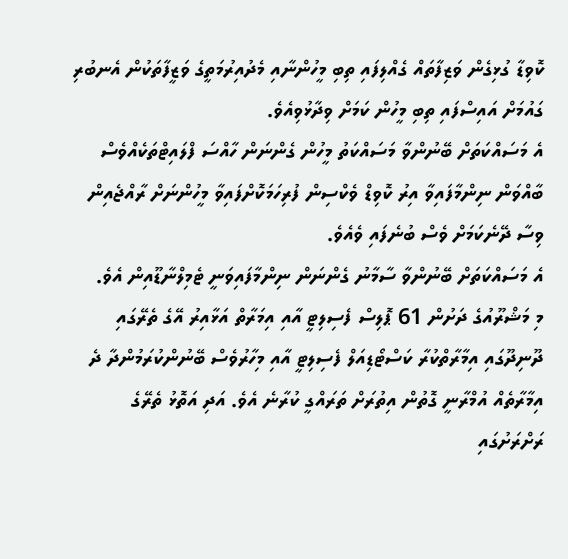ކޮވިޑާ ގުޅިގެން ވަޒިފާތައް ގެއްލިފައި ތިބި މީހުންނާއި މެދުއިރުމަތީގެ ވަޒީފާތަކުން އެނބުރި ގައުމަށް އައިސްފައި ތިބި މީހުން ކަމަށް ވިދާޅުވިއެވެ.
އެ މަސައްކަތަށް ބޭނުންވާ މަސައްކަތު މީހުން ގެންނަން ހާއްސަ ފްލައިޓްތަކެއްވެސް ބާއްވަން ނިންމާފައިވާ އިރު ކޮވިޑް ވެކްސިން ފުރިހަމަކޮށްފައިވާ މީހުންނަށް ރާއްޖެއިން ވިސާ ދޭނެކަމަށް ވެސް ބުނެފައި ވެއެވެ.
އެ މަސައްކަތަށް ބޭނުންވާ ސާމާނު ގެންނަން ނިންމާފައިވަނީ ޓެމިލްނާޑޫއިން އެވެ.
މި މަޝްރޫއުގެ ދަށުން 61 ޕޮލިސް ފެސިލިޓީ އާއި އިމަރާތް އަޅާއިރު އޭގެ ތެރޭގައި ދޫނިދޫގައި އިމާރާތްކުރާ ކަސްޓޯޑިއަލް ފެސިލިޓީ އާއި މިހާރުވެސް ބޭނުންކުރަމުންދާ ދެ އިމާރާތެއް އުމްރާނީ ގޮތުން އިތުރަށް ތަރައްގީ ކުރާނެ އެވެ. އަދި އަތޮޅު ތެރޭގެ ރަށްރަށުގައި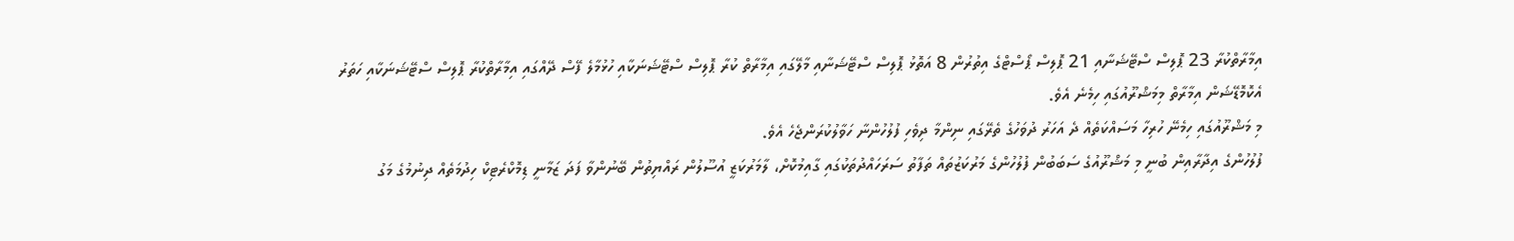އިމާރާތްކުރާ 23 ޕޮލިސް ސްޓޭޝަނާއި 21 ޕޮލިސް ޕޯސްޓްގެ އިތުރުން 8 އަތޮޅު ޕޮލިސް ސްޓޭޝަނާއި މާލޭގައި އިމާރާތް ކުރާ ޕޮލިސް ސްޓޭޝަނަކާއި ހުޅުމާލެ ފޭސް ދޭއްގައި އިމާރާތްކުރާ ޕޮލިސް ސްޓޭޝަނަކާއި ހަތަރު އެކޮމޮޑޭޝަން އިމާރާތް މިމަޝްރޫއުގައި ހިމެނެ އެވެ.
މި މަޝްރޫއުގައި ހިމެނޭ ހުރިހާ މަސައްކަތެއް ދެ އަހަރު ދުވަހުގެ ތެރޭގައި ނިންމާ ދިވެހި ފުލުހުންނާ ހަވާލުކުރަންޖެހެ އެވެ.
ފުލުހުންގެ އިދާރާއިން ބުނީ މި މަޝްރޫއުގެ ސަބަބުން ފުލުހުންގެ މަރުކަޒުތައް ތަފާތު ސަރަހައްދުތަކުގައި ގާއިމުކޮށް، ލާމަރުކަޒީ އުސޫލުން ރައްޔިތުން ބޭނުންވާ ފަދަ ޒަމާނީ ޑިމޮކްރެޓިކް ހިދުމަތެއް ދިނުމުގެ މަގު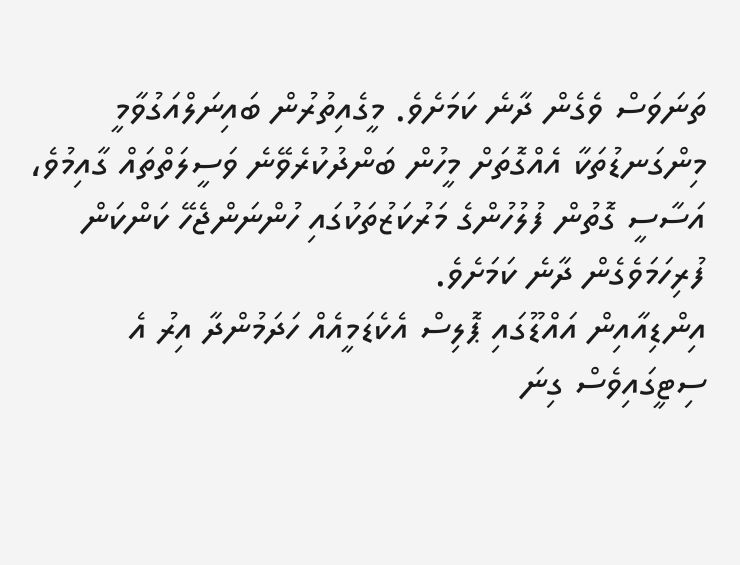ތަނަވަސް ވެގެން ދާނެ ކަމަށެވެ. މީގެއިތުރުން ބައިނަލްއަގުވާމީ މިންގަނޑުތަކާ އެއްގޮތަށް މީހުން ބަންދުކުރެވޭނެ ވަސީލަތްތައް ގާއިމުވެ، އަސާސީ ގޮތުން ފުލުހުންގެ މަރުކަޒުތަކުގައި ހުންނަންޖެހޭ ކަންކަން ފުރިހަމަވެގެން ދާނެ ކަމަށެވެ.
އިންޑިއާއިން އައްޑޫގައި ޕޮލިސް އެކެޑަމީއެއް ހަދަމުންދާ އިރު އެ ސިޓީގައިވެސް ގިނަ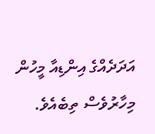އަދަދެއްގެ އިންޑިއާ މީހުން މިހާރުވެސް ތިބެއެވެ.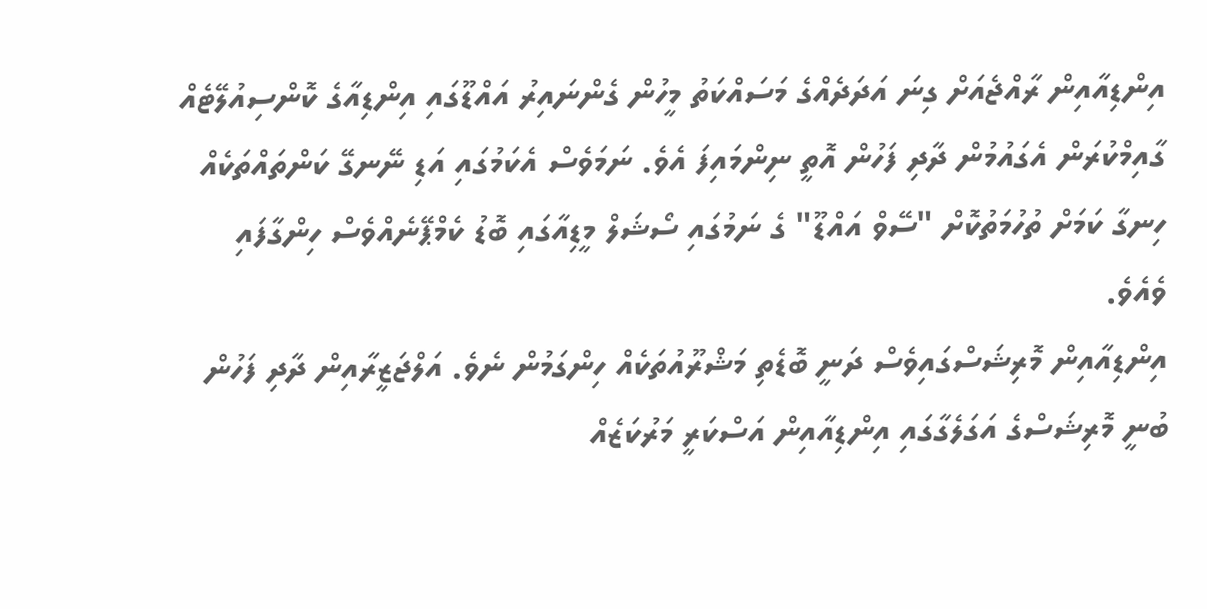އިންޑިއާއިން ރާއްޖެއަށް ގިނަ އަދަދެއްގެ މަސައްކަތު މީހުން ގެންނައިރު އައްޑޫގައި އިންޑިއާގެ ކޮންސިއުލޭޓެއް ގާއިމްކުރަން އެގައުމުން ދާދި ފަހުން އޮތީ ނިންމައިފަ އެވެ. ނަމަވެސް އެކަމުގައި އަޑި ނޭނގޭ ކަންތައްތަކެއް ހިނގާ ކަމަށް ތުހުމަތުކޮށް "ސޭވް އައްޑޫ" ގެ ނަމުގައި ސޯޝަލް މީޑިއާގައި ބޮޑު ކެމްޕޭނެއްވެސް ހިންގާފައި ވެއެވެ.
އިންޑިއާއިން މޮރިޝަސްގައިވެސް ދަނީ ބޮޑެތި މަޝްރޫއުތަކެއް ހިންގަމުން ނެވެ. އަލްޖަޒީރާއިން ދާދި ފަހުން ބުނީ މޮރިޝަސްގެ އަގަލެގާގައި އިންޑިއާއިން އަސްކަރީ މަރުކަޒެއް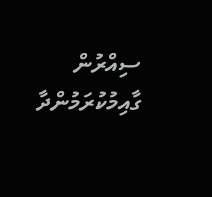ސިއްރުން ގާއިމުކުރަމުންދާ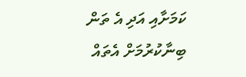ކަމަށާއި އަދި އެ ތަން ބިނާކުރުމަށް އެތައް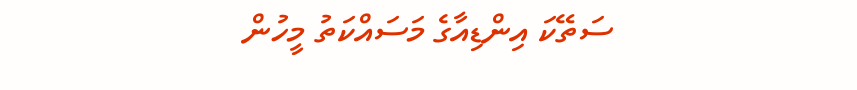ސަތޭކަ އިންޑިއާގެ މަސައްކަތު މީހުން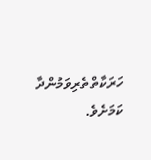ހަރަކާތްތެރިވަމުންދާ ކަމަށެވެ.